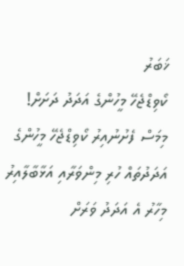ޚަބަރު
ކޯވިޑްޖެހޭ މީހުންގެ އަދަދު ދަށަށް!
މިމަސް ފެށުނުއިރު ކޯވިޑްޖެހޭ މީހުންގެ އަދަދުތައް ހުރި މިންވަރާއި އަޅާބާލާއިރު މިހާރު އެ އަދަދު ވަރަށް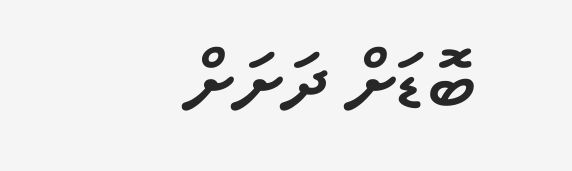ބޮޑަށް ދަށަށް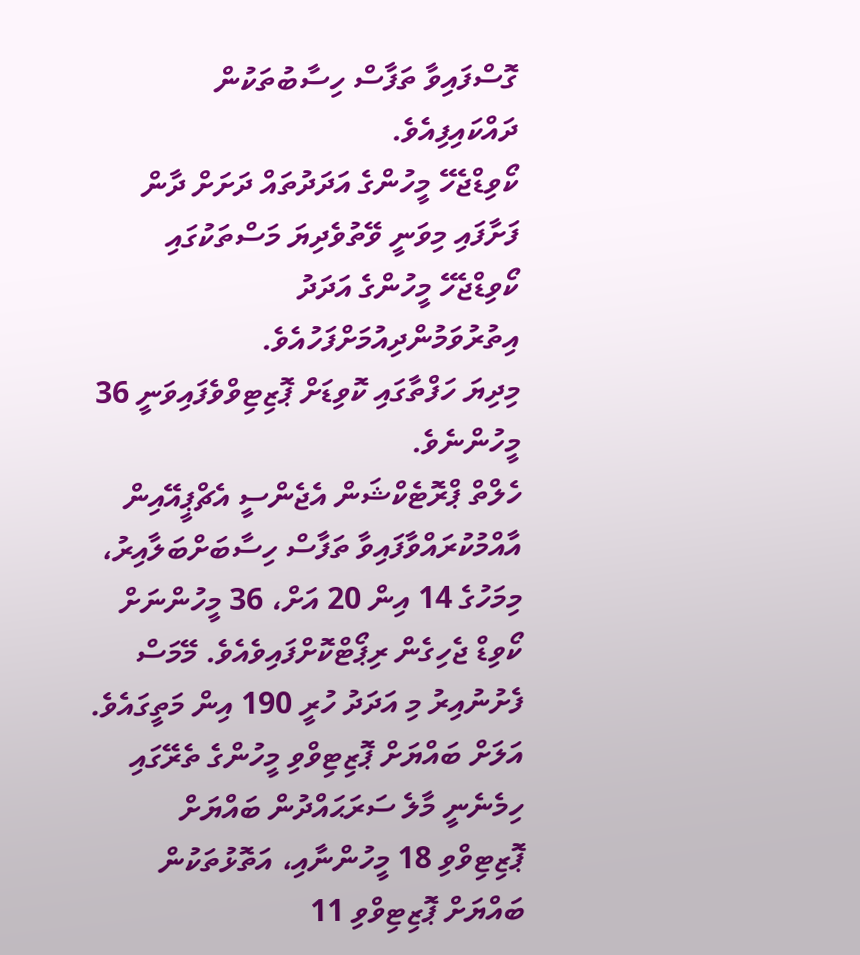ގޮސްފައިވާ ތަފާސް ހިސާބުތަކުން ދައްކައިފިއެވެ.
ކޯވިޑްޖެހޭ މީހުންގެ އަދަދުތައް ދަށަށް ދާން ފަށާފައި މިވަނީ ވޭތުވެދިޔަ މަސްތަކުގައި ކޯވިޑްޖެހޭ މީހުންގެ އަދަދު އިތުރުވަމުންދިއުމަށްފަހުއެވެ.
މިދިޔަ ހަފްތާގައި ކޮވިޑަށް ޕޮޒިޓިވްވެފައިވަނީ 36 މީހުންނެވެ.
ހެލްތް ޕްރޮޓެކްޝަން އެޖެންސީ އެޗްޕީއޭއިން އާއްމުކުރައްވާފައިވާ ތަފާސް ހިސާބަށްބަލާއިރު، މިމަހުގެ 14 އިން 20 އަށް، 36 މީހުންނަށް ކޯވިޑް ޖެހިގެން ރިޕޯޓްކޮށްފައިވެއެވެ. މޭމަސް ފެށުނުއިރު މި އަދަދު ހުރީ 190 އިން މަތީގައެވެ.
އަލަށް ބައްޔަށް ޕޮޒިޓިވްވި މީހުންގެ ތެރޭގައި ހިމެނެނީ މާލެ ސަރަޙައްދުން ބައްޔަށް ޕޮޒިޓިވްވި 18 މީހުންނާއި، އަތޮޅުތަކުން ބައްޔަށް ޕޮޒިޓިވްވި 11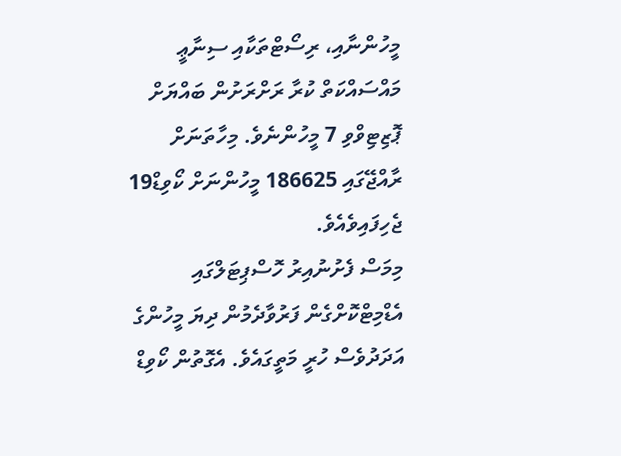މީހުންނާއި، ރިސޯޓްތަކާއި ސިނާޢީ މައްސައްކަތް ކުރާ ރަށްރަށުން ބައްޔަށް ޕޮޒިޓިވްވި 7 މީހުންނެވެ. މިހާތަނަށް ރާއްޖޭގައި 186625 މީހުންނަށް ކޯވިޑް19 ޖެހިފައިވެއެވެ.
މިމަސް ފެށުނުއިރު ހޮސްޕިޓަލްގައި އެޑްމިޓްކޮށްގެން ފަރުވާދެމުން ދިޔަ މީހުންގެ އަދަދުވެސް ހުރީ މަތީގައެވެ. އެގޮތުން ކޯވިޑް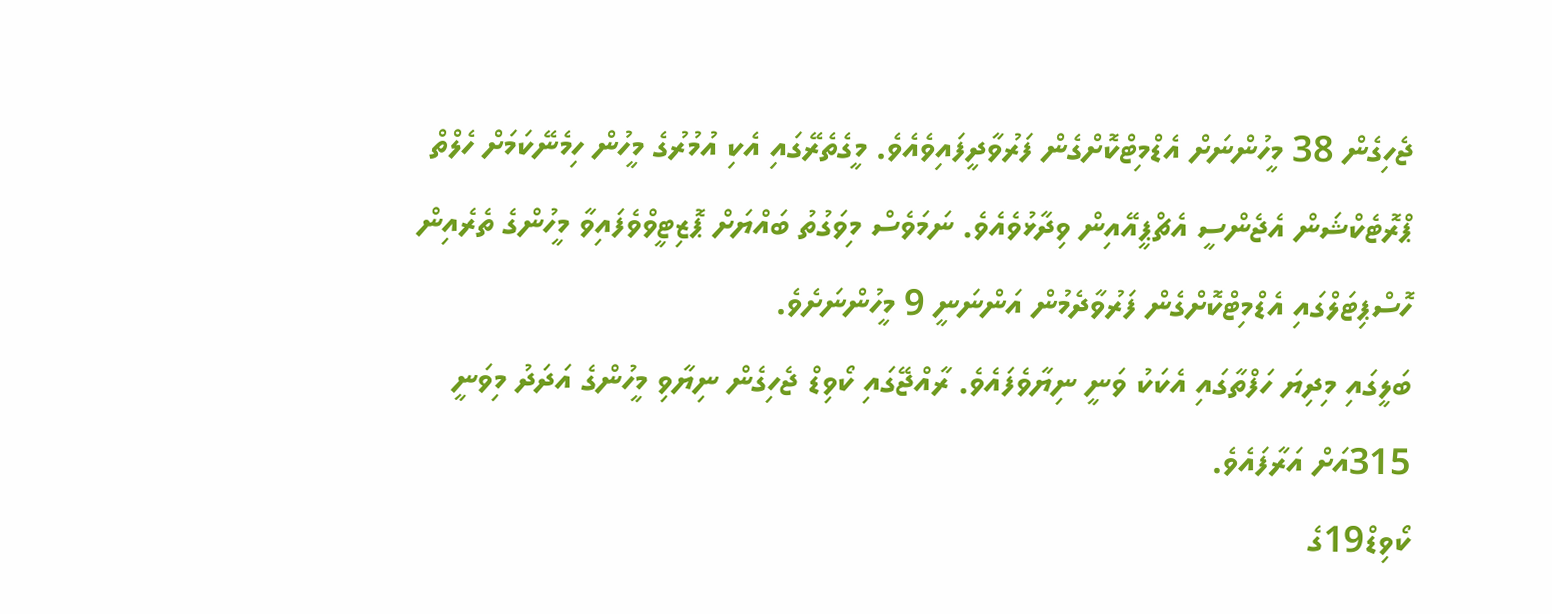ޖެހިގެން 38 މީހުންނަށް އެޑްމިޓްކޮށްގެން ފަރުވާދީފައިވެއެވެ. މީގެތެރޭގައި އެކި އުމުރުގެ މީހުން ހިމެނޭކަމަށް ހެލްތް ޕްރޮޓެކްޝަން އެޖެންސީ އެޗްޕީއޭއިން ވިދާޅުވެއެވެ. ނަމަވެސް މިވަގުތު ބައްޔަށް ޕޮޒިޓީވްވެފައިވާ މީހުންގެ ތެރެއިން ހޮސްޕިޓަލްގައި އެޑްމިޓްކޮށްގެން ފަރުވާދެމުން އަންނަނީ 9 މީހުންނަށެވެ.
ބަލީގައި މިދިޔަ ހަފްތާގައި އެކަކު ވަނީ ނިޔާވެފައެވެ. ރާއްޖޭގައި ކޯވިޑް ޖެހިގެން ނިޔާވި މީހުންގެ އަދަދު މިވަނީ 315އަށް އަރާފައެވެ.
ކޯވިޑް19ގެ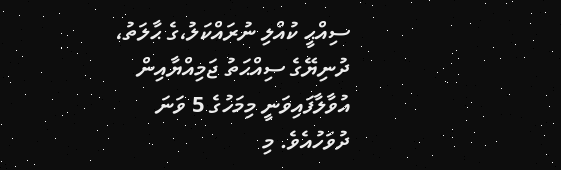ސިއްޙީ ކުއްލި ނުރައްކަލު،ގެ ޙާލަތު، ދުނިޔޭގެ ސިއްޙަތު ޖަމިއްޔާއިން އުވާލާފައިވަނީ މިމަހުގެ 5 ވަނަ ދުވަހުއެވެ. މި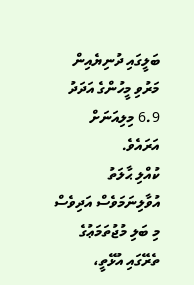ބަލީގައި ދުނިޔެއިން މަރުވި މީހުންގެ އަދަދު 6.9 މިލިއަނަށް އަރައެވެ.
ކުއްލި ޙާލަތު އުވާލިނަމަވެސް އަދިވެސް މި ބަލި މުޖުތަމަޢުގެ ތެރޭގައި އުޅޭތީ،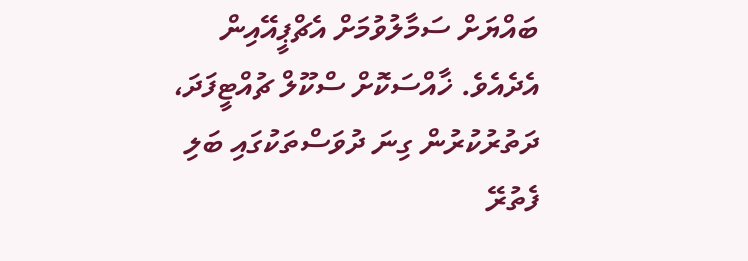ބައްޔަށް ސަމާލުވުމަށް އެޗްޕީއޭއިން އެދެއެވެ. ޚާއްސަކޮށް ސްކޫލް ޗުއްޓީފަދަ، ދަތުރުކުރުން ގިނަ ދުވަސްތަކުގައި ބަލި ފެތުރޭ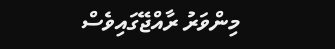މިންވަރު ރާއްޖޭގައިވެސް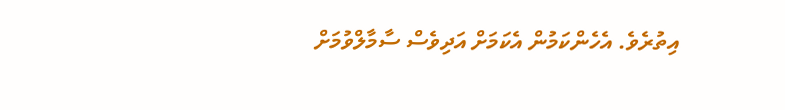އިތުރެވެ. އެހެންކަމުން އެކަމަށް އަދިވެސް ސާމާލްވުމަށް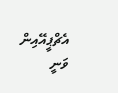އެޗްޕީއޭއިން ވަނީ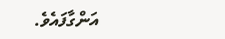އަންގާފައެވެ.